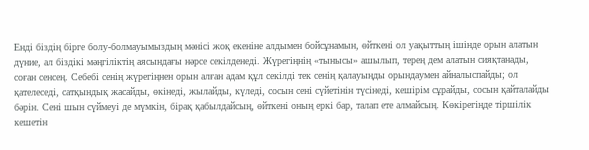Енді біздің бірге болу-болмауымыздың мәнісі жоқ екеніне алдымен бойсұнамын, өйткені ол уақыттың ішінде орын алатын дүние, ал біздікі мәңгіліктің аясындағы нәрсе секілденеді. Жүрегіңнің «тынысы» ашылып, терең дем алатын сияқтанады, соған сенсең. Себебі сенің жүрегіңнен орын алған адам құл секілді тек сенің қалауыңды орындаумен айналыспайды; ол қателеседі, сатқындық жасайды, өкінеді, жылайды, күледі, сосын сені сүйетінін түсінеді, кешірім сұрайды, сосын қайталайды бәрін. Сені шын сүймеуі де мүмкін, бірақ қабылдайсың, өйткені оның еркі бар, талап ете алмайсың. Көкірегіңде тіршілік кешетін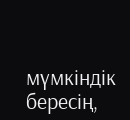мүмкіндік бересің,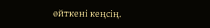өйткені кеңсің.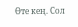Өте кең. Сол